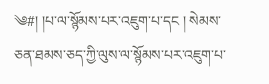༄#། །པ་ལ་སྙོམས་པར་འཇུག་པ་དང ། སེམས་ཅན་ཐམས་ཅད་ཀྱི་ལུས་ལ་སྙོམས་པར་འཇུག་པ་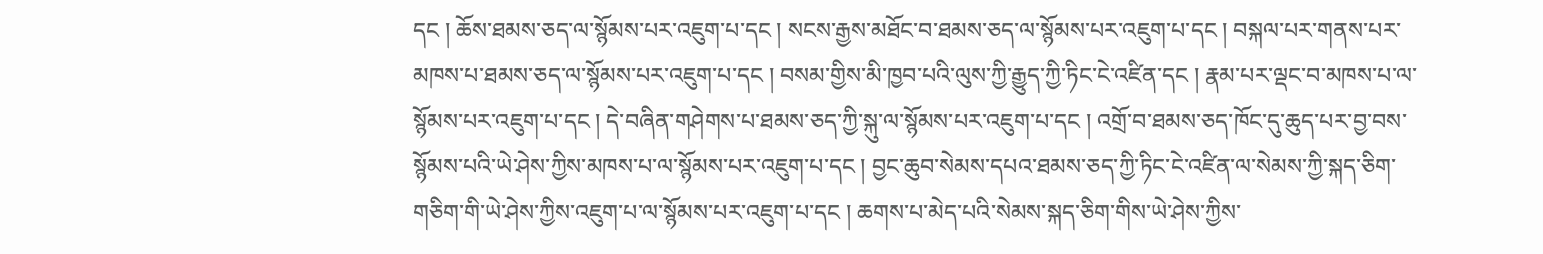དང ། ཆོས་ཐམས་ཅད་ལ་སྙོམས་པར་འཇུག་པ་དང ། སངས་རྒྱས་མཐོང་བ་ཐམས་ཅད་ལ་སྙོམས་པར་འཇུག་པ་དང ། བསྐལ་པར་གནས་པར་མཁས་པ་ཐམས་ཅད་ལ་སྙོམས་པར་འཇུག་པ་དང ། བསམ་གྱིས་མི་ཁྱབ་པའི་ལུས་ཀྱི་རྒྱུད་ཀྱི་ཏིང་ངེ་འཛིན་དང ། རྣམ་པར་ལྡང་བ་མཁས་པ་ལ་སྙོམས་པར་འཇུག་པ་དང ། དེ་བཞིན་གཤེགས་པ་ཐམས་ཅད་ཀྱི་སྐུ་ལ་སྙོམས་པར་འཇུག་པ་དང ། འགྲོ་བ་ཐམས་ཅད་ཁོང་དུ་ཆུད་པར་བྱ་བས་སྙོམས་པའི་ཡེ་ཤེས་ཀྱིས་མཁས་པ་ལ་སྙོམས་པར་འཇུག་པ་དང ། བྱང་ཆུབ་སེམས་དཔའ་ཐམས་ཅད་ཀྱི་ཏིང་ངེ་འཛིན་ལ་སེམས་ཀྱི་སྐད་ཅིག་གཅིག་གི་ཡེ་ཤེས་ཀྱིས་འཇུག་པ་ལ་སྙོམས་པར་འཇུག་པ་དང ། ཆགས་པ་མེད་པའི་སེམས་སྐད་ཅིག་གིས་ཡེ་ཤེས་ཀྱིས་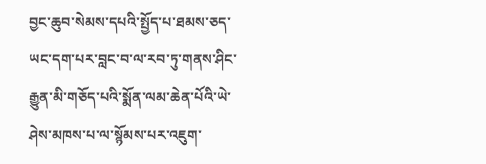བྱང་ཆུབ་སེམས་དཔའི་སྤྱོད་པ་ཐམས་ཅད་ཡང་དག་པར་བླང་བ་ལ་རབ་ཏུ་གནས་ཤིང་རྒྱུན་མི་གཅོད་པའི་སྨོན་ལམ་ཆེན་པོའི་ཡེ་ཤེས་མཁས་པ་ལ་སྙོམས་པར་འཇུག་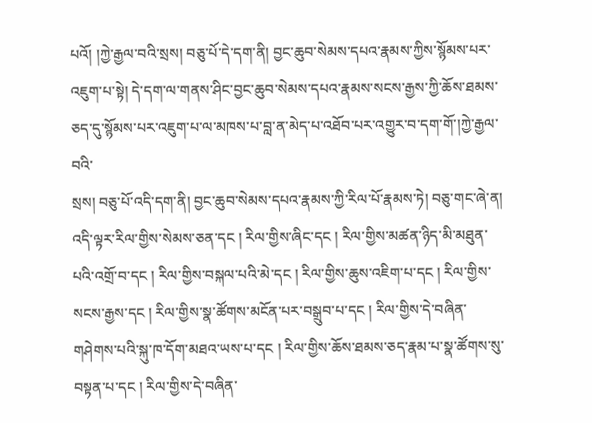པའོ། །ཀྱེ་རྒྱལ་བའི་སྲས། བཅུ་པོ་དེ་དག་ནི། བྱང་ཆུབ་སེམས་དཔའ་རྣམས་ཀྱིས་སྙོམས་པར་འཇུག་པ་སྟེ། དེ་དག་ལ་གནས་ཤིང་བྱང་ཆུབ་སེམས་དཔའ་རྣམས་སངས་རྒྱས་ཀྱི་ཆོས་ཐམས་ཅད་དུ་སྙོམས་པར་འཇུག་པ་ལ་མཁས་པ་བླ་ན་མེད་པ་འཐོབ་པར་འགྱུར་བ་དག་གོ་།ཀྱེ་རྒྱལ་བའི་
སྲས། བཅུ་པོ་འདི་དག་ནི། བྱང་ཆུབ་སེམས་དཔའ་རྣམས་ཀྱི་རིལ་པོ་རྣམས་ཏེ། བཅུ་གང་ཞེ་ན། འདི་ལྟར་རིལ་གྱིས་སེམས་ཅན་དང ། རིལ་གྱིས་ཞིང་དང ། རིལ་གྱིས་མཚན་ཉིད་མི་མཐུན་པའི་འགྲོ་བ་དང ། རིལ་གྱིས་བསྐལ་པའི་མེ་དང ། རིལ་གྱིས་ཆུས་འཇིག་པ་དང ། རིལ་གྱིས་སངས་རྒྱས་དང ། རིལ་གྱིས་སྣ་ཚོགས་མངོན་པར་བསྒྲུབ་པ་དང ། རིལ་གྱིས་དེ་བཞིན་གཤེགས་པའི་སྐུ་ཁ་དོག་མཐའ་ཡས་པ་དང ། རིལ་གྱིས་ཆོས་ཐམས་ཅད་རྣམ་པ་སྣ་ཚོགས་སུ་བསྟན་པ་དང ། རིལ་གྱིས་དེ་བཞིན་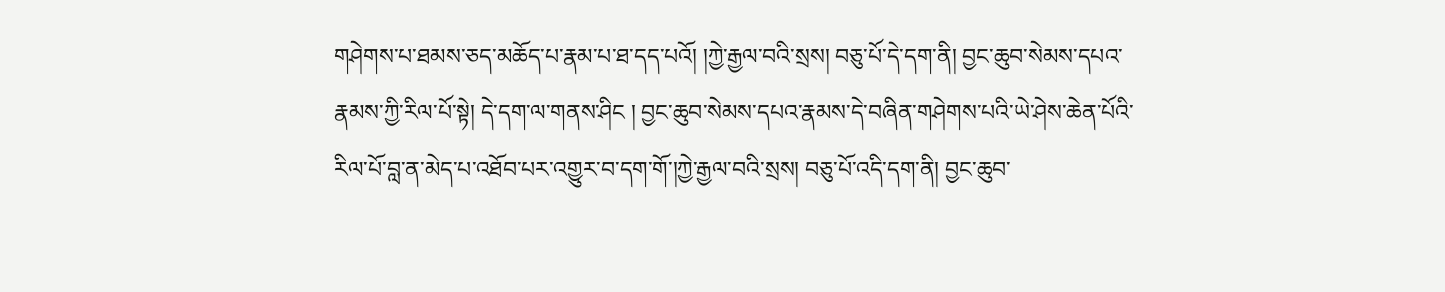གཤེགས་པ་ཐམས་ཅད་མཆོད་པ་རྣམ་པ་ཐ་དད་པའོ། །ཀྱེ་རྒྱལ་བའི་སྲས། བཅུ་པོ་དེ་དག་ནི། བྱང་ཆུབ་སེམས་དཔའ་རྣམས་ཀྱི་རིལ་པོ་སྟེ། དེ་དག་ལ་གནས་ཤིང ། བྱང་ཆུབ་སེམས་དཔའ་རྣམས་དེ་བཞིན་གཤེགས་པའི་ཡེ་ཤེས་ཆེན་པོའི་རིལ་པོ་བླ་ན་མེད་པ་འཐོབ་པར་འགྱུར་བ་དག་གོ་།ཀྱེ་རྒྱལ་བའི་སྲས། བཅུ་པོ་འདི་དག་ནི། བྱང་ཆུབ་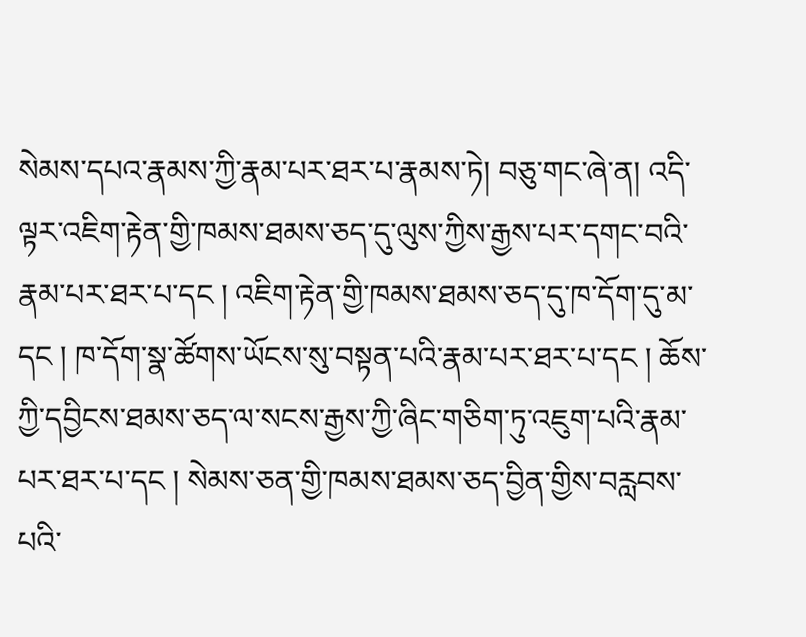སེམས་དཔའ་རྣམས་ཀྱི་རྣམ་པར་ཐར་པ་རྣམས་ཏེ། བཅུ་གང་ཞེ་ན། འདི་ལྟར་འཇིག་རྟེན་གྱི་ཁམས་ཐམས་ཅད་དུ་ལུས་ཀྱིས་རྒྱས་པར་དགང་བའི་རྣམ་པར་ཐར་པ་དང ། འཇིག་རྟེན་གྱི་ཁམས་ཐམས་ཅད་དུ་ཁ་དོག་དུ་མ་དང ། ཁ་དོག་སྣ་ཚོགས་ཡོངས་སུ་བསྟན་པའི་རྣམ་པར་ཐར་པ་དང ། ཆོས་ཀྱི་དབྱིངས་ཐམས་ཅད་ལ་སངས་རྒྱས་ཀྱི་ཞིང་གཅིག་ཏུ་འཇུག་པའི་རྣམ་པར་ཐར་པ་དང ། སེམས་ཅན་གྱི་ཁམས་ཐམས་ཅད་བྱིན་གྱིས་བརླབས་པའི་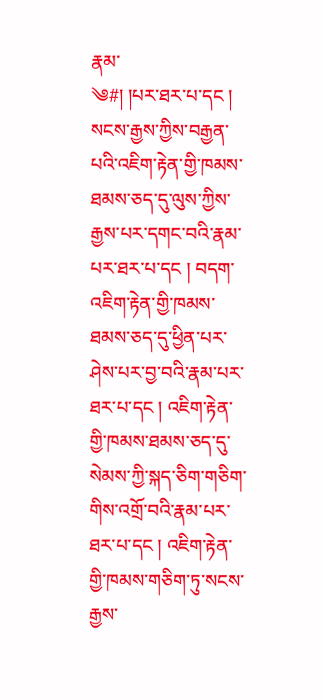རྣམ་
༄#། །པར་ཐར་པ་དང ། སངས་རྒྱས་ཀྱིས་བརྒྱན་པའི་འཇིག་རྟེན་གྱི་ཁམས་ཐམས་ཅད་དུ་ལུས་ཀྱིས་རྒྱས་པར་དགང་བའི་རྣམ་པར་ཐར་པ་དང ། བདག་འཇིག་རྟེན་གྱི་ཁམས་ཐམས་ཅད་དུ་ཕྱིན་པར་ཤེས་པར་བྱ་བའི་རྣམ་པར་ཐར་པ་དང ། འཇིག་རྟེན་གྱི་ཁམས་ཐམས་ཅད་དུ་སེམས་ཀྱི་སྐད་ཅིག་གཅིག་གིས་འགྲོ་བའི་རྣམ་པར་ཐར་པ་དང ། འཇིག་རྟེན་གྱི་ཁམས་གཅིག་ཏུ་སངས་རྒྱས་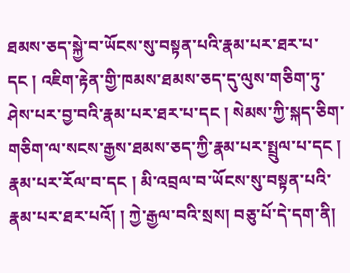ཐམས་ཅད་སྐྱེ་བ་ཡོངས་སུ་བསྟན་པའི་རྣམ་པར་ཐར་པ་དང ། འཇིག་རྟེན་གྱི་ཁམས་ཐམས་ཅད་དུ་ལུས་གཅིག་ཏུ་ཤེས་པར་བྱ་བའི་རྣམ་པར་ཐར་པ་དང ། སེམས་ཀྱི་སྐད་ཅིག་གཅིག་ལ་སངས་རྒྱས་ཐམས་ཅད་ཀྱི་རྣམ་པར་སྤྲུལ་པ་དང ། རྣམ་པར་རོལ་བ་དང ། མི་འབྲལ་བ་ཡོངས་སུ་བསྟན་པའི་རྣམ་པར་ཐར་པའོ། ། ཀྱེ་རྒྱལ་བའི་སྲས། བཅུ་པོ་དེ་དག་ནི།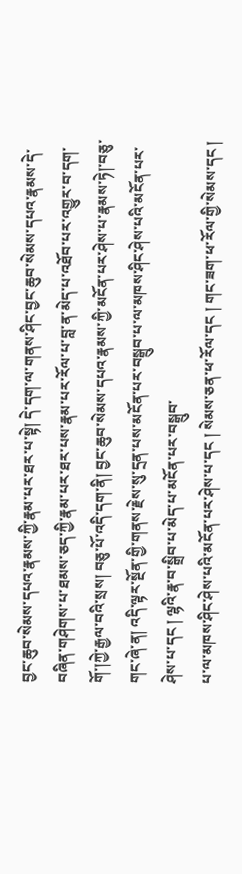བྱང་ཆུབ་སེམས་དཔའ་རྣམས་ཀྱི་རྣམ་པར་ཐར་པ་སྟེ། དེ་དག་ལ་གནས་ཤིང་བྱང་ཆུབ་སེམས་དཔའ་རྣམས་དེ་བཞིན་གཤེགས་པ་ཐམས་ཅད་ཀྱི་རྣམ་པར་ཐར་པས་རྣམ་པར་རོལ་པ་བླ་ན་མེད་པ་འཐོབ་པར་འགྱུར་བ་དག་གོ་།ཀྱེ་རྒྱལ་བའི་སྲས། བཅུ་པོ་འདི་དག་ནི། བྱང་ཆུབ་སེམས་དཔའ་རྣམས་ཀྱི་མངོན་པར་ཤེས་པ་རྣམས་ཏེ།་བཅུ་གང་ཞེ་ན། འདི་ལྟར་སྔོན་གྱི་གནས་རྗེས་སུ་དྲན་པས་མངོན་པར་བསྒྲུབ་པ་ལ་མཁས་ཤིང་ཤེས་པའི་མངོན་པར་ཤེས་པ་དང ། ལྷའི་རྣ་བ་སྒྲིབ་པ་མེད་པ་མངོན་པར་བསྒྲུབ་
པ་ལ་མཁས་ཤིང་ཤེས་པའི་མངོན་པར་ཤེས་པ་དང ། སེམས་ཅན་ཕ་རོལ་དང ། གང་ཟག་ཕ་རོལ་གྱི་སེམས་དང །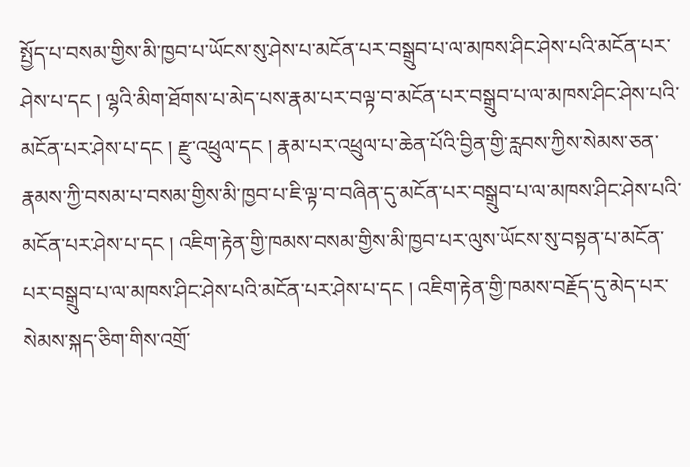སྤྱོད་པ་བསམ་གྱིས་མི་ཁྱབ་པ་ཡོངས་སུ་ཤེས་པ་མངོན་པར་བསྒྲུབ་པ་ལ་མཁས་ཤིང་ཤེས་པའི་མངོན་པར་ཤེས་པ་དང ། ལྷའི་མིག་ཐོགས་པ་མེད་པས་རྣམ་པར་བལྟ་བ་མངོན་པར་བསྒྲུབ་པ་ལ་མཁས་ཤིང་ཤེས་པའི་མངོན་པར་ཤེས་པ་དང ། རྫུ་འཕྲུལ་དང ། རྣམ་པར་འཕྲུལ་པ་ཆེན་པོའི་བྱིན་གྱི་རླབས་ཀྱིས་སེམས་ཅན་རྣམས་ཀྱི་བསམ་པ་བསམ་གྱིས་མི་ཁྱབ་པ་ཇི་ལྟ་བ་བཞིན་དུ་མངོན་པར་བསྒྲུབ་པ་ལ་མཁས་ཤིང་ཤེས་པའི་མངོན་པར་ཤེས་པ་དང ། འཇིག་རྟེན་གྱི་ཁམས་བསམ་གྱིས་མི་ཁྱབ་པར་ལུས་ཡོངས་སུ་བསྟན་པ་མངོན་པར་བསྒྲུབ་པ་ལ་མཁས་ཤིང་ཤེས་པའི་མངོན་པར་ཤེས་པ་དང ། འཇིག་རྟེན་གྱི་ཁམས་བརྗོད་དུ་མེད་པར་སེམས་སྐད་ཅིག་གིས་འགྲོ་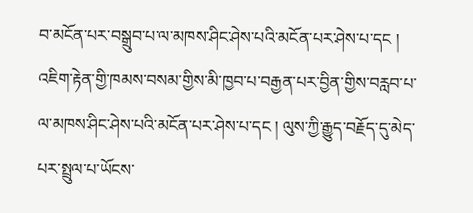བ་མངོན་པར་བསྒྲུབ་པ་ལ་མཁས་ཤིང་ཤེས་པའི་མངོན་པར་ཤེས་པ་དང ། འཇིག་རྟེན་གྱི་ཁམས་བསམ་གྱིས་མི་ཁྱབ་པ་བརྒྱན་པར་བྱིན་གྱིས་བརླབ་པ་ལ་མཁས་ཤིང་ཤེས་པའི་མངོན་པར་ཤེས་པ་དང ། ལུས་ཀྱི་རྒྱུད་བརྗོད་དུ་མེད་པར་སྤྲུལ་པ་ཡོངས་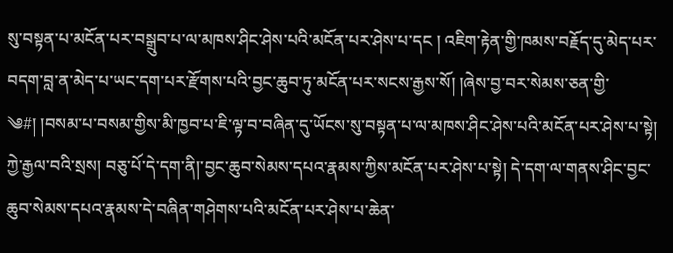སུ་བསྟན་པ་མངོན་པར་བསྒྲུབ་པ་ལ་མཁས་ཤིང་ཤེས་པའི་མངོན་པར་ཤེས་པ་དང ། འཇིག་རྟེན་གྱི་ཁམས་བརྗོད་དུ་མེད་པར་བདག་བླ་ན་མེད་པ་ཡང་དག་པར་རྫོགས་པའི་བྱང་ཆུབ་ཏུ་མངོན་པར་སངས་རྒྱས་སོ། །ཞེས་བྱ་བར་སེམས་ཅན་གྱི་
༄#། །བསམ་པ་བསམ་གྱིས་མི་ཁྱབ་པ་ཇི་ལྟ་བ་བཞིན་དུ་ཡོངས་སུ་བསྟན་པ་ལ་མཁས་ཤིང་ཤེས་པའི་མངོན་པར་ཤེས་པ་སྟེ། ཀྱེ་རྒྱལ་བའི་སྲས། བཅུ་པོ་དེ་དག་ནི།་བྱང་ཆུབ་སེམས་དཔའ་རྣམས་ཀྱིས་མངོན་པར་ཤེས་པ་སྟེ། དེ་དག་ལ་གནས་ཤིང་བྱང་ཆུབ་སེམས་དཔའ་རྣམས་དེ་བཞིན་གཤེགས་པའི་མངོན་པར་ཤེས་པ་ཆེན་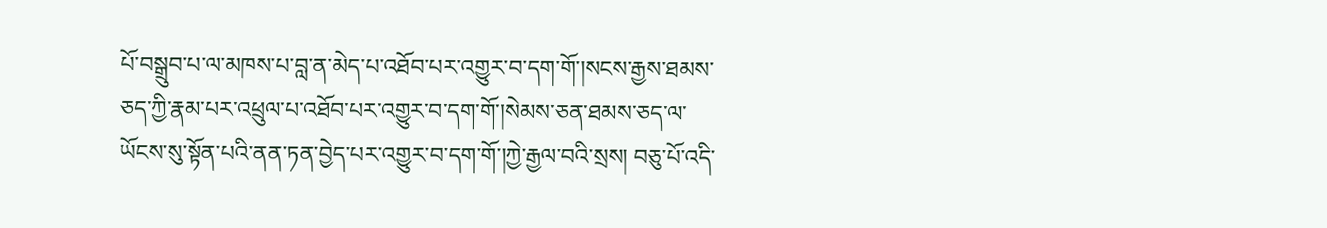པོ་བསྒྲུབ་པ་ལ་མཁས་པ་བླ་ན་མེད་པ་འཐོབ་པར་འགྱུར་བ་དག་གོ་།སངས་རྒྱས་ཐམས་ཅད་ཀྱི་རྣམ་པར་འཕྲུལ་པ་འཐོབ་པར་འགྱུར་བ་དག་གོ་།སེམས་ཅན་ཐམས་ཅད་ལ་ཡོངས་སུ་སྟོན་པའི་ནན་ཏན་བྱེད་པར་འགྱུར་བ་དག་གོ་།ཀྱེ་རྒྱལ་བའི་སྲས། བཅུ་པོ་འདི་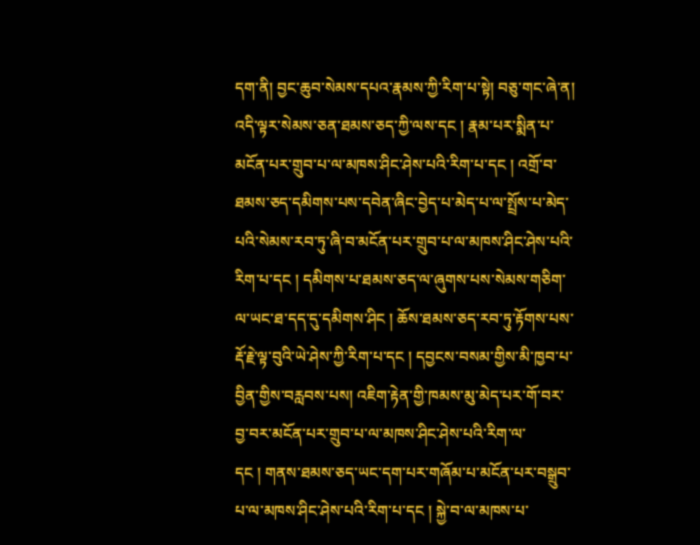དག་ནི། བྱང་ཆུབ་སེམས་དཔའ་རྣམས་ཀྱི་རིག་པ་སྟེ། བཅུ་གང་ཞེ་ན། འདི་ལྟར་སེམས་ཅན་ཐམས་ཅད་ཀྱི་ལས་དང ། རྣམ་པར་སྨིན་པ་མངོན་པར་གྲུབ་པ་ལ་མཁས་ཤིང་ཤེས་པའི་རིག་པ་དང ། འགྲོ་བ་ཐམས་ཅད་དམིགས་པས་དབེན་ཞིང་བྱེད་པ་མེད་པ་ལ་སྤྲོས་པ་མེད་པའི་སེམས་རབ་ཏུ་ཞི་བ་མངོན་པར་གྲུབ་པ་ལ་མཁས་ཤིང་ཤེས་པའི་རིག་པ་དང ། དམིགས་པ་ཐམས་ཅད་ལ་ཞུགས་པས་སེམས་གཅིག་ལ་ཡང་ཐ་དད་དུ་དམིགས་ཤིང ། ཆོས་ཐམས་ཅད་རབ་ཏུ་རྟོགས་པས་རྡོ་རྗེ་ལྟ་བུའི་ཡེ་ཤེས་ཀྱི་རིག་པ་དང ། དབྱངས་བསམ་གྱིས་མི་ཁྱབ་པ་བྱིན་གྱིས་བརླབས་པས། འཇིག་རྟེན་གྱི་ཁམས་མུ་མེད་པར་གོ་བར་བྱ་བར་མངོན་པར་གྲུབ་པ་ལ་མཁས་ཤིང་ཤེས་པའི་རིག་ལ་
དང ། གནས་ཐམས་ཅད་ཡང་དག་པར་གཞོམ་པ་མངོན་པར་བསྒྲུབ་པ་ལ་མཁས་ཤིང་ཤེས་པའི་རིག་པ་དང ། སྐྱེ་བ་ལ་མཁས་པ་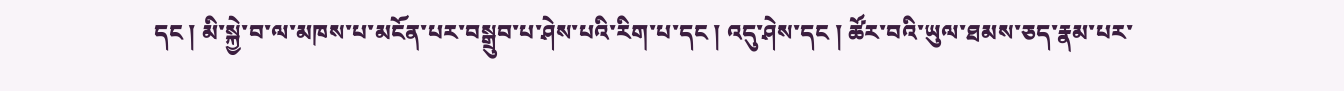དང ། མི་སྐྱེ་བ་ལ་མཁས་པ་མངོན་པར་བསྒྲུབ་པ་ཤེས་པའི་རིག་པ་དང ། འདུ་ཤེས་དང ། ཚོར་བའི་ཡུལ་ཐམས་ཅད་རྣམ་པར་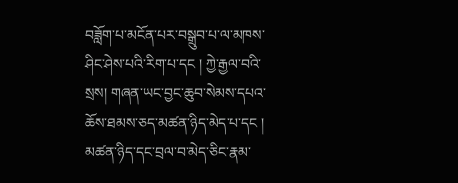བཟློག་པ་མངོན་པར་བསྒྲུབ་པ་ལ་མཁས་ཤིང་ཤེས་པའི་རིག་པ་དང ། ཀྱེ་རྒྱལ་བའི་སྲས། གཞན་ཡང་བྱང་ཆུབ་སེམས་དཔའ་ཆོས་ཐམས་ཅད་མཚན་ཉིད་མེད་པ་དང ། མཚན་ཉིད་དང་བྲལ་བ་མེད་ཅིང་རྣམ་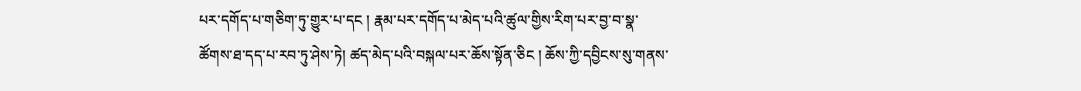པར་དགོད་པ་གཅིག་ཏུ་གྱུར་པ་དང ། རྣམ་པར་དགོད་པ་མེད་པའི་ཚུལ་གྱིས་རིག་པར་བྱ་བ་སྣ་ཚོགས་ཐ་དད་པ་རབ་ཏུ་ཤེས་ཏེ། ཚད་མེད་པའི་བསྐལ་པར་ཆོས་སྟོན་ཅིང ། ཆོས་ཀྱི་དབྱིངས་སུ་གནས་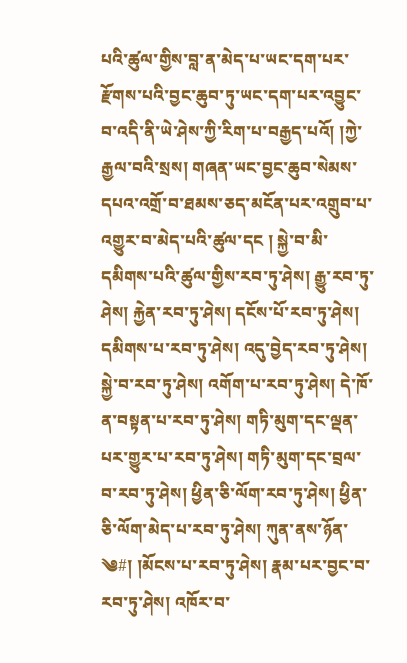པའི་ཚུལ་གྱིས་བླ་ན་མེད་པ་ཡང་དག་པར་རྫོགས་པའི་བྱང་ཆུབ་ཏུ་ཡང་དག་པར་འབྱུང་བ་འདི་ནི་ཡེ་ཤེས་ཀྱི་རིག་པ་བརྒྱད་པའོ། །ཀྱེ་རྒྱལ་བའི་སྲས། གཞན་ཡང་བྱང་ཆུབ་སེམས་དཔའ་འགྲོ་བ་ཐམས་ཅད་མངོན་པར་འགྲུབ་པ་འགྱུར་བ་མེད་པའི་ཚུལ་དང ། སྐྱེ་བ་མི་དམིགས་པའི་ཚུལ་གྱིས་རབ་ཏུ་ཤེས། རྒྱུ་རབ་ཏུ་ཤེས། རྐྱེན་རབ་ཏུ་ཤེས། དངོས་པོ་རབ་ཏུ་ཤེས། དམིགས་པ་རབ་ཏུ་ཤེས། འདུ་བྱེད་རབ་ཏུ་ཤེས། སྐྱེ་བ་རབ་ཏུ་ཤེས། འགོག་པ་རབ་ཏུ་ཤེས། དེ་ཁོ་ན་བསྟན་པ་རབ་ཏུ་ཤེས། གཏི་མུག་དང་ལྡན་པར་གྱུར་པ་རབ་ཏུ་ཤེས། གཏི་མུག་དང་བྲལ་བ་རབ་ཏུ་ཤེས། ཕྱིན་ཅི་ལོག་རབ་ཏུ་ཤེས། ཕྱིན་ཅི་ལོག་མེད་པ་རབ་ཏུ་ཤེས། ཀུན་ནས་ཉོན་
༄#། །མོངས་པ་རབ་ཏུ་ཤེས། རྣམ་པར་བྱང་བ་རབ་ཏུ་ཤེས། འཁོར་བ་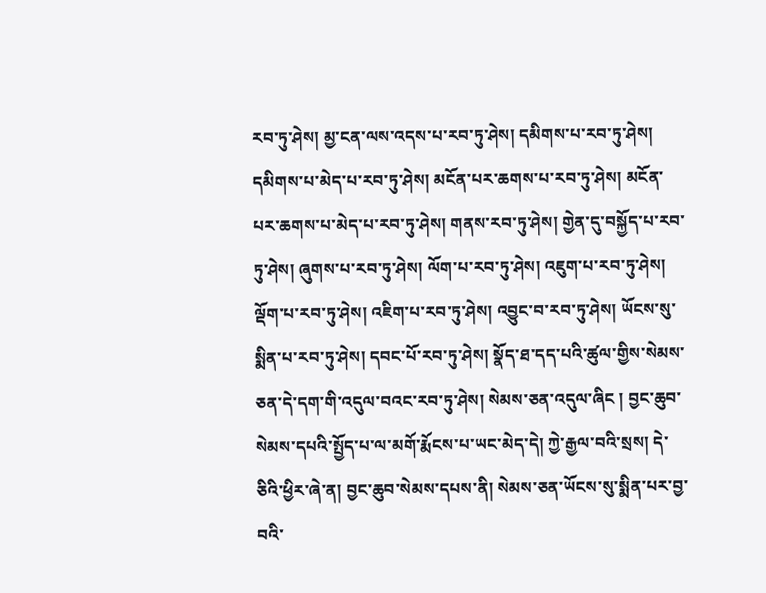རབ་ཏུ་ཤེས། མྱ་ངན་ལས་འདས་པ་རབ་ཏུ་ཤེས། དམིགས་པ་རབ་ཏུ་ཤེས། དམིགས་པ་མེད་པ་རབ་ཏུ་ཤེས། མངོན་པར་ཆགས་པ་རབ་ཏུ་ཤེས། མངོན་པར་ཆགས་པ་མེད་པ་རབ་ཏུ་ཤེས། གནས་རབ་ཏུ་ཤེས། གྱེན་དུ་བསྐྱོད་པ་རབ་ཏུ་ཤེས། ཞུགས་པ་རབ་ཏུ་ཤེས། ལོག་པ་རབ་ཏུ་ཤེས། འཇུག་པ་རབ་ཏུ་ཤེས། ལྡོག་པ་རབ་ཏུ་ཤེས། འཇིག་པ་རབ་ཏུ་ཤེས། འབྱུང་བ་རབ་ཏུ་ཤེས། ཡོངས་སུ་སྨིན་པ་རབ་ཏུ་ཤེས། དབང་པོ་རབ་ཏུ་ཤེས། སྣོད་ཐ་དད་པའི་ཚུལ་གྱིས་སེམས་ཅན་དེ་དག་གི་འདུལ་བའང་རབ་ཏུ་ཤེས། སེམས་ཅན་འདུལ་ཞིང ། བྱང་ཆུབ་སེམས་དཔའི་སྤྱོད་པ་ལ་མགོ་རྨོངས་པ་ཡང་མེད་དེ། ཀྱེ་རྒྱལ་བའི་སྲས། དེ་ཅིའི་ཕྱིར་ཞེ་ན། བྱང་ཆུབ་སེམས་དཔས་ནི། སེམས་ཅན་ཡོངས་སུ་སྨིན་པར་བྱ་བའི་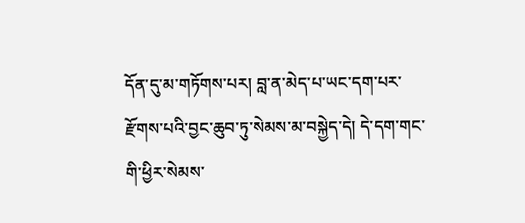དོན་དུ་མ་གཏོགས་པར། བླ་ན་མེད་པ་ཡང་དག་པར་རྫོགས་པའི་བྱང་ཆུབ་ཏུ་སེམས་མ་བསྐྱེད་དེ། དེ་དག་གང་གི་ཕྱིར་སེམས་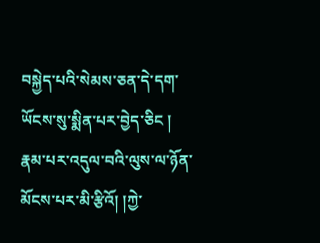བསྐྱེད་པའི་སེམས་ཅན་དེ་དག་ཡོངས་སུ་སྨིན་པར་བྱེད་ཅིང ། རྣམ་པར་འདུལ་བའི་ལུས་ལ་ཉོན་མོངས་པར་མི་རྩིའོ། །ཀྱེ་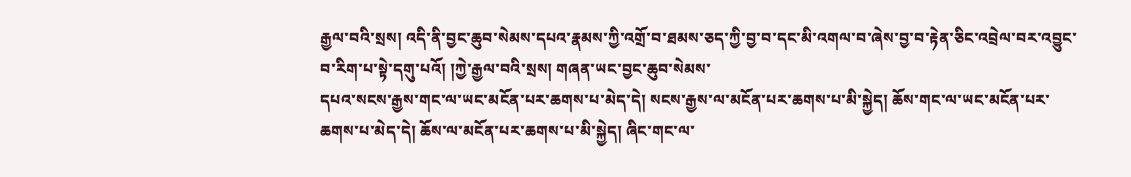རྒྱལ་བའི་སྲས། འདི་ནི་བྱང་ཆུབ་སེམས་དཔའ་རྣམས་ཀྱི་འགྲོ་བ་ཐམས་ཅད་ཀྱི་བྱ་བ་དང་མི་འགལ་བ་ཞེས་བྱ་བ་རྟེན་ཅིང་འབྲེལ་བར་འབྱུང་བ་རིག་པ་སྟེ་དགུ་པའོ། །ཀྱེ་རྒྱལ་བའི་སྲས། གཞན་ཡང་བྱང་ཆུབ་སེམས་
དཔའ་སངས་རྒྱས་གང་ལ་ཡང་མངོན་པར་ཆགས་པ་མེད་དེ། སངས་རྒྱས་ལ་མངོན་པར་ཆགས་པ་མི་སྐྱེད། ཆོས་གང་ལ་ཡང་མངོན་པར་ཆགས་པ་མེད་དེ། ཆོས་ལ་མངོན་པར་ཆགས་པ་མི་སྐྱེད། ཞིང་གང་ལ་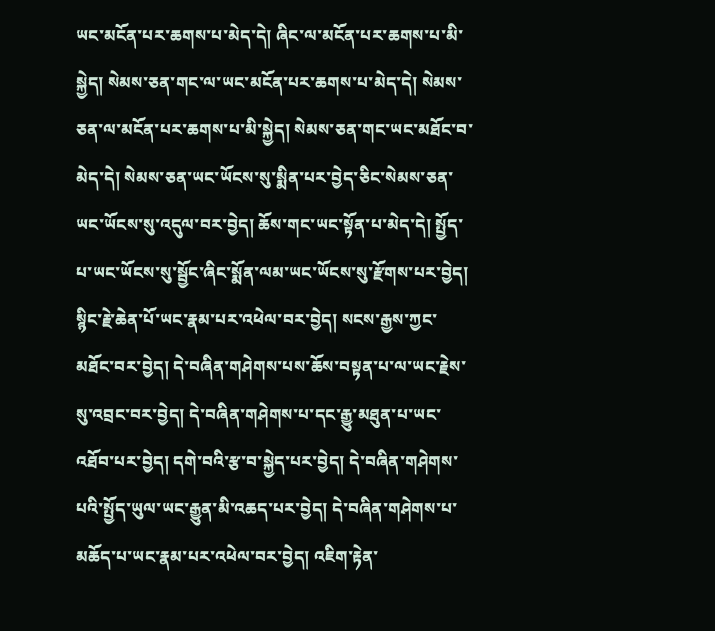ཡང་མངོན་པར་ཆགས་པ་མེད་དེ། ཞིང་ལ་མངོན་པར་ཆགས་པ་མི་སྐྱེད། སེམས་ཅན་གང་ལ་ཡང་མངོན་པར་ཆགས་པ་མེད་དེ། སེམས་ཅན་ལ་མངོན་པར་ཆགས་པ་མི་སྐྱེད། སེམས་ཅན་གང་ཡང་མཐོང་བ་མེད་དེ། སེམས་ཅན་ཡང་ཡོངས་སུ་སྨིན་པར་བྱེད་ཅིང་སེམས་ཅན་ཡང་ཡོངས་སུ་འདུལ་བར་བྱེད། ཆོས་གང་ཡང་སྟོན་པ་མེད་དེ། སྤྱོད་པ་ཡང་ཡོངས་སུ་སྦྱོང་ཞིང་སྨོན་ལམ་ཡང་ཡོངས་སུ་རྫོགས་པར་བྱེད། སྙིང་རྗེ་ཆེན་པོ་ཡང་རྣམ་པར་འཕེལ་བར་བྱེད། སངས་རྒྱས་ཀྱང་མཐོང་བར་བྱེད། དེ་བཞིན་གཤེགས་པས་ཆོས་བསྟན་པ་ལ་ཡང་རྗེས་སུ་འབྲང་བར་བྱེད། དེ་བཞིན་གཤེགས་པ་དང་རྒྱུ་མཐུན་པ་ཡང་འཐོབ་པར་བྱེད། དགེ་བའི་རྩ་བ་སྐྱེད་པར་བྱེད། དེ་བཞིན་གཤེགས་པའི་སྤྱོད་ཡུལ་ཡང་རྒྱུན་མི་འཆད་པར་བྱེད། དེ་བཞིན་གཤེགས་པ་མཆོད་པ་ཡང་རྣམ་པར་འཕེལ་བར་བྱེད། འཇིག་རྟེན་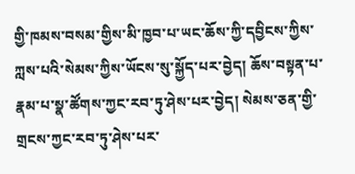གྱི་ཁམས་བསམ་གྱིས་མི་ཁྱབ་པ་ཡང་ཆོས་ཀྱི་དབྱིངས་ཀྱིས་ཀླས་པའི་སེམས་ཀྱིས་ཡོངས་སུ་སྐྱོད་པར་བྱེད། ཆོས་བསྟན་པ་རྣམ་པ་སྣ་ཚོགས་ཀྱང་རབ་ཏུ་ཤེས་པར་བྱེད། སེམས་ཅན་གྱི་གྲངས་ཀྱང་རབ་ཏུ་ཤེས་པར་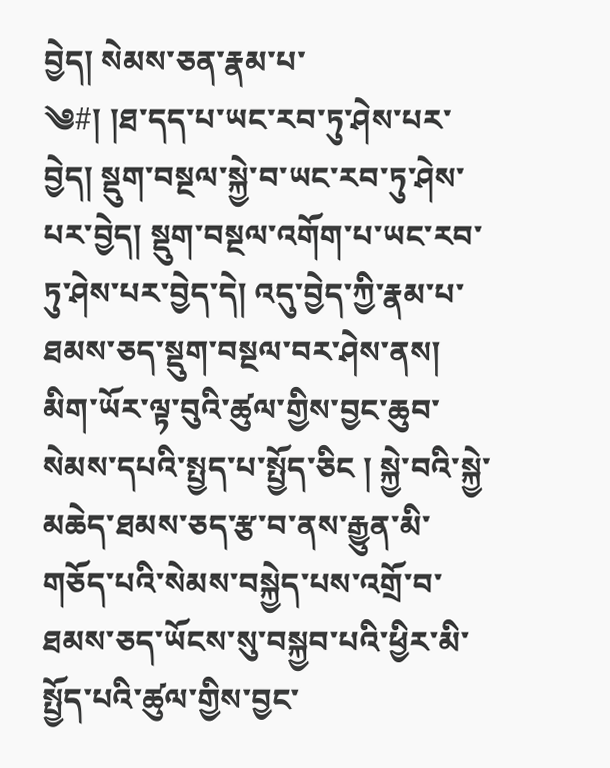བྱེད། སེམས་ཅན་རྣམ་པ་
༄#། །ཐ་དད་པ་ཡང་རབ་ཏུ་ཤེས་པར་བྱེད། སྡུག་བསྔལ་སྐྱེ་བ་ཡང་རབ་ཏུ་ཤེས་པར་བྱེད། སྡུག་བསྔལ་འགོག་པ་ཡང་རབ་ཏུ་ཤེས་པར་བྱེད་དེ། འདུ་བྱེད་ཀྱི་རྣམ་པ་ཐམས་ཅད་སྡུག་བསྔལ་བར་ཤེས་ནས། མིག་ཡོར་ལྟ་བུའི་ཚུལ་གྱིས་བྱང་ཆུབ་སེམས་དཔའི་སྤྱད་པ་སྤྱོད་ཅིང ། སྐྱེ་བའི་སྐྱེ་མཆེད་ཐམས་ཅད་རྩ་བ་ནས་རྒྱུན་མི་གཅོད་པའི་སེམས་བསྐྱེད་པས་འགྲོ་བ་ཐམས་ཅད་ཡོངས་སུ་བསྐྱབ་པའི་ཕྱིར་མི་སྤྱོད་པའི་ཚུལ་གྱིས་བྱང་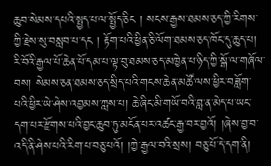ཆུབ་སེམས་དཔའི་སྤྱད་པ་ལ་སྤྱོད་ཅིང ། སངས་རྒྱས་ཐམས་ཅད་ཀྱི་རིགས་ཀྱི་རྗེས་སུ་བསླབ་པ་དང ། རྟོག་པའི་ཕྱིན་ཅི་ལོག་ཐམས་ཅད་ཁོང་དུ་ཆུད་པ། རི་བོའི་རྒྱལ་པོ་ཆེན་པོ་དམ་པ་ལྟ་བུ་ཐམས་ཅད་མཁྱེན་པ་ཉིད་ཀྱི་སྒོ་ལ་གཞོལ་བས། སེམས་ཅན་ཐམས་ཅད་སྲིད་པའི་གངས་ཆེན་མཚོ་ལས་ཕྱིར་བཟློག་པའི་ཕྱིར་ཡེ་ཤེས་འབྱམས་ཀླས་པ། ཆེ་ཞིང་མི་གཡོ་བའི་བླ་ན་མེད་པ་ཡང་དག་པར་རྫོགས་པའི་བྱང་ཆུབ་ཏུ་མངོན་པར་འཚང་རྒྱ་བར་བྱའོ། །ཞེས་བྱ་བ་འདི་ནི་ཤེས་པའི་རིག་པ་བཅུ་པའོ། །ཀྱེ་རྒྱལ་བའི་སྲས། བཅུ་པོ་དེ་དག་ནི།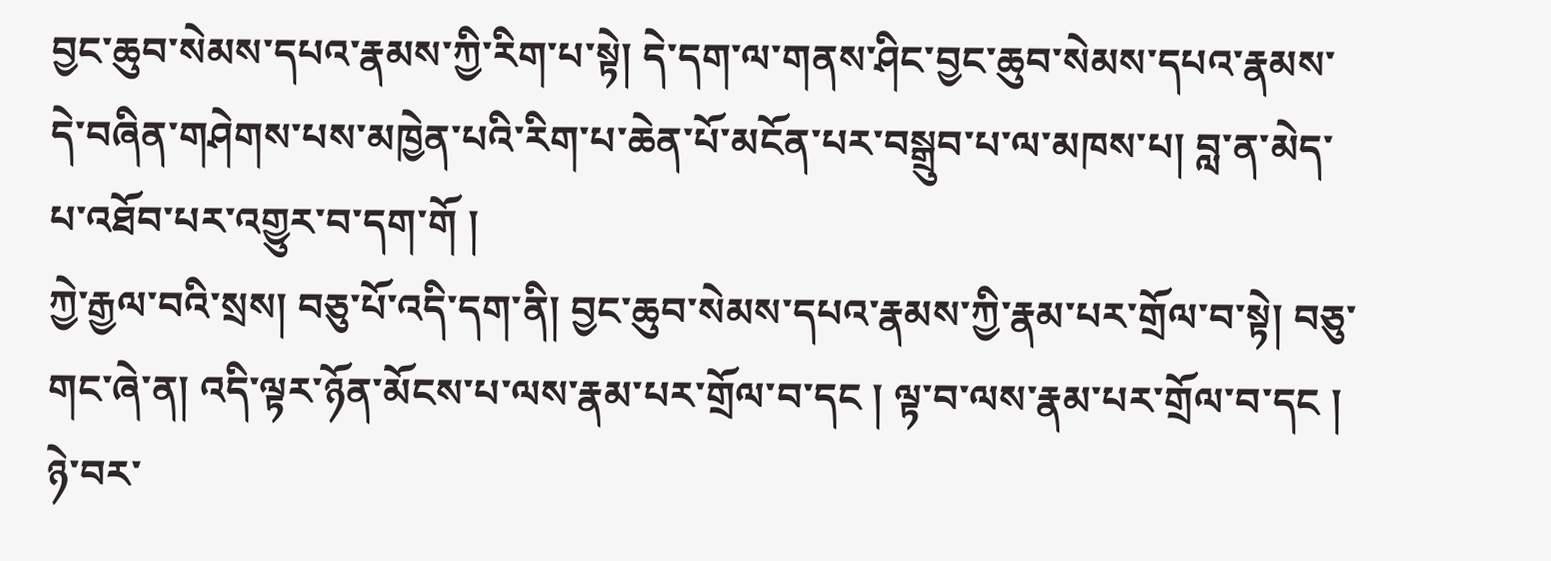བྱང་ཆུབ་སེམས་དཔའ་རྣམས་ཀྱི་རིག་པ་སྟེ། དེ་དག་ལ་གནས་ཤིང་བྱང་ཆུབ་སེམས་དཔའ་རྣམས་དེ་བཞིན་གཤེགས་པས་མཁྱེན་པའི་རིག་པ་ཆེན་པོ་མངོན་པར་བསྒྲུབ་པ་ལ་མཁས་པ། བླ་ན་མེད་པ་འཐོབ་པར་འགྱུར་བ་དག་གོ །
ཀྱེ་རྒྱལ་བའི་སྲས། བཅུ་པོ་འདི་དག་ནི། བྱང་ཆུབ་སེམས་དཔའ་རྣམས་ཀྱི་རྣམ་པར་གྲོལ་བ་སྟེ། བཅུ་གང་ཞེ་ན། འདི་ལྟར་ཉོན་མོངས་པ་ལས་རྣམ་པར་གྲོལ་བ་དང ། ལྟ་བ་ལས་རྣམ་པར་གྲོལ་བ་དང ། ཉེ་བར་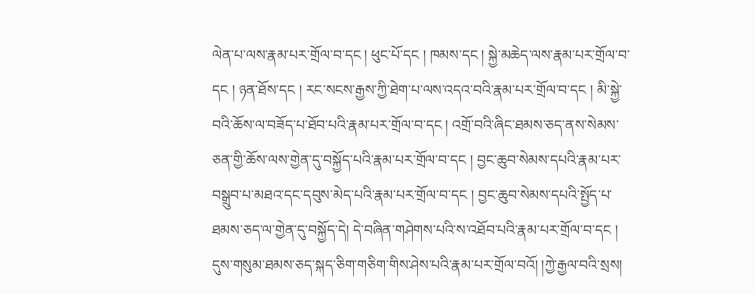ལེན་པ་ལས་རྣམ་པར་གྲོལ་བ་དང ། ཕུང་པོ་དང ། ཁམས་དང ། སྐྱེ་མཆེད་ལས་རྣམ་པར་གྲོལ་བ་དང ། ཉན་ཐོས་དང ། རང་སངས་རྒྱས་ཀྱི་ཐེག་པ་ལས་འདའ་བའི་རྣམ་པར་གྲོལ་བ་དང ། མི་སྐྱེ་བའི་ཆོས་ལ་བཟོད་པ་ཐོབ་པའི་རྣམ་པར་གྲོལ་བ་དང ། འགྲོ་བའི་ཞིང་ཐམས་ཅད་ནས་སེམས་ཅན་གྱི་ཆོས་ལས་གྱེན་དུ་བསྐྱོད་པའི་རྣམ་པར་གྲོལ་བ་དང ། བྱང་ཆུབ་སེམས་དཔའི་རྣམ་པར་བསྒྲུབ་པ་མཐའ་དང་དབུས་མེད་པའི་རྣམ་པར་གྲོལ་བ་དང ། བྱང་ཆུབ་སེམས་དཔའི་སྤྱོད་པ་ཐམས་ཅད་ལ་གྱེན་དུ་བསྐྱོད་དེ། དེ་བཞིན་གཤེགས་པའི་ས་འཐོབ་པའི་རྣམ་པར་གྲོལ་བ་དང ། དུས་གསུམ་ཐམས་ཅད་སྐད་ཅིག་གཅིག་གིས་ཤེས་པའི་རྣམ་པར་གྲོལ་བའོ། །ཀྱེ་རྒྱལ་བའི་སྲས།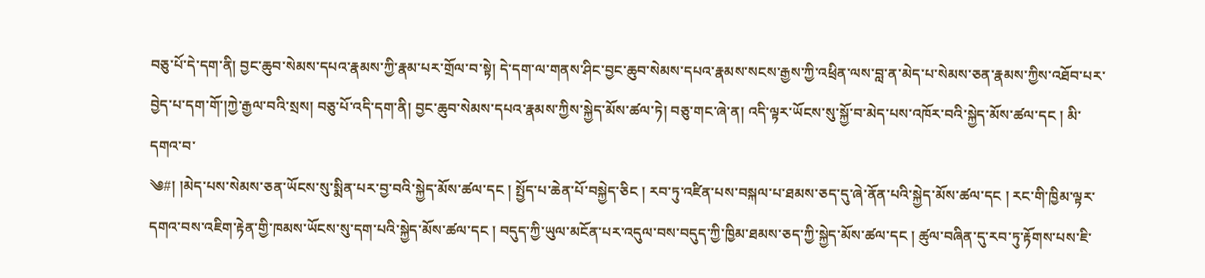བཅུ་པོ་དེ་དག་ནི། བྱང་ཆུབ་སེམས་དཔའ་རྣམས་ཀྱི་རྣམ་པར་གྲོལ་བ་སྟེ། དེ་དག་ལ་གནས་ཤིང་བྱང་ཆུབ་སེམས་དཔའ་རྣམས་སངས་རྒྱས་ཀྱི་འཕྲིན་ལས་བླ་ན་མེད་པ་སེམས་ཅན་རྣམས་ཀྱིས་འཐོབ་པར་བྱེད་པ་དག་གོ་།ཀྱེ་རྒྱལ་བའི་སྲས། བཅུ་པོ་འདི་དག་ནི། བྱང་ཆུབ་སེམས་དཔའ་རྣམས་ཀྱིས་སྐྱེད་མོས་ཚལ་ཏེ། བཅུ་གང་ཞེ་ན། འདི་ལྟར་ཡོངས་སུ་སྐྱོ་བ་མེད་པས་འཁོར་བའི་སྐྱེད་མོས་ཚལ་དང ། མི་དགའ་བ་
༄#། །མེད་པས་སེམས་ཅན་ཡོངས་སུ་སྨིན་པར་བྱ་བའི་སྐྱེད་མོས་ཚལ་དང ། སྤྱོད་པ་ཆེན་པོ་བསྐྱེད་ཅིང ། རབ་ཏུ་འཛིན་པས་བསྐལ་པ་ཐམས་ཅད་དུ་ཞེ་ནོན་པའི་སྐྱེད་མོས་ཚལ་དང ། རང་གི་ཁྱིམ་ལྟར་དགའ་བས་འཇིག་རྟེན་གྱི་ཁམས་ཡོངས་སུ་དག་པའི་སྐྱེད་མོས་ཚལ་དང ། བདུད་ཀྱི་ཡུལ་མངོན་པར་འདུལ་བས་བདུད་ཀྱི་ཁྱིམ་ཐམས་ཅད་ཀྱི་སྐྱེད་མོས་ཚལ་དང ། ཚུལ་བཞིན་དུ་རབ་ཏུ་རྟོགས་པས་ཇི་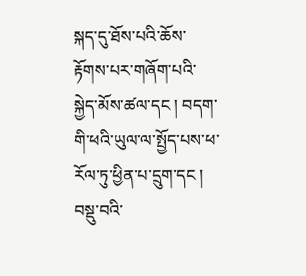སྐད་དུ་ཐོས་པའི་ཆོས་རྟོགས་པར་གཞོག་པའི་སྐྱེད་མོས་ཚལ་དང ། བདག་གི་ཕའི་ཡུལ་ལ་སྤྱོད་པས་ཕ་རོལ་ཏུ་ཕྱིན་པ་དྲུག་དང ། བསྡུ་བའི་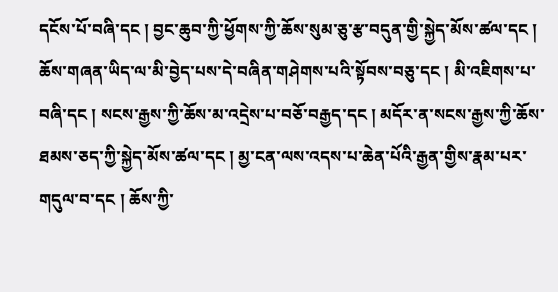དངོས་པོ་བཞི་དང ། བྱང་ཆུབ་ཀྱི་ཕྱོགས་ཀྱི་ཆོས་སུམ་ཅུ་རྩ་བདུན་གྱི་སྐྱེད་མོས་ཚལ་དང ། ཆོས་གཞན་ཡིད་ལ་མི་བྱེད་པས་དེ་བཞིན་གཤེགས་པའི་སྟོབས་བཅུ་དང ། མི་འཇིགས་པ་བཞི་དང ། སངས་རྒྱས་ཀྱི་ཆོས་མ་འདྲེས་པ་བཅོ་བརྒྱད་དང ། མདོར་ན་སངས་རྒྱས་ཀྱི་ཆོས་ཐམས་ཅད་ཀྱི་སྐྱེད་མོས་ཚལ་དང ། མྱ་ངན་ལས་འདས་པ་ཆེན་པོའི་རྒྱན་གྱིས་རྣམ་པར་གདུལ་བ་དང ། ཆོས་ཀྱི་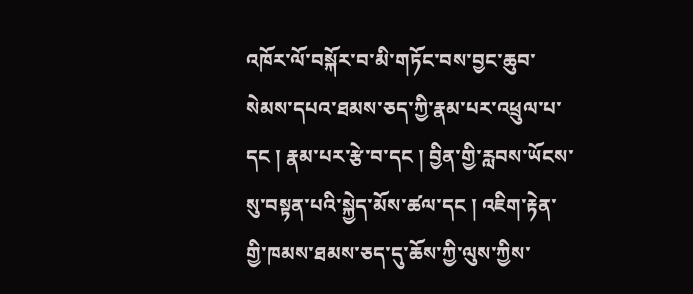འཁོར་ལོ་བསྐོར་བ་མི་གཏོང་བས་བྱང་ཆུབ་སེམས་དཔའ་ཐམས་ཅད་ཀྱི་རྣམ་པར་འཕྲུལ་པ་དང ། རྣམ་པར་རྩེ་བ་དང ། བྱིན་གྱི་རླབས་ཡོངས་སུ་བསྟན་པའི་སྐྱེད་མོས་ཚལ་དང ། འཇིག་རྟེན་གྱི་ཁམས་ཐམས་ཅད་དུ་ཆོས་ཀྱི་ལུས་ཀྱིས་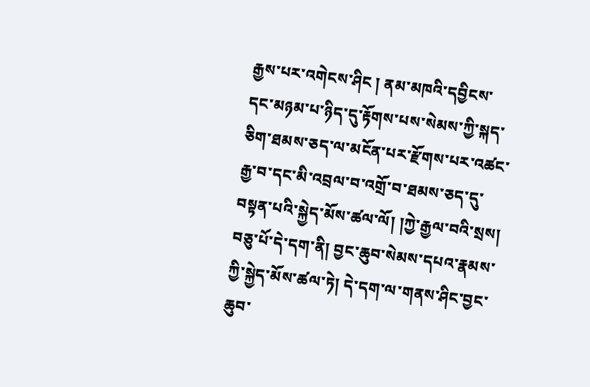རྒྱས་པར་འགེངས་ཤིང ། ནམ་མཁའི་དབྱིངས་
དང་མཉམ་པ་ཉིད་དུ་རྟོགས་པས་སེམས་ཀྱི་སྐད་ཅིག་ཐམས་ཅད་ལ་མངོན་པར་རྫོགས་པར་འཚང་རྒྱ་བ་དང་མི་འབྲལ་བ་འགྲོ་བ་ཐམས་ཅད་དུ་བསྟན་པའི་སྐྱེད་མོས་ཚལ་ལོ། །ཀྱེ་རྒྱལ་བའི་སྲས། བཅུ་པོ་དེ་དག་ནི། བྱང་ཆུབ་སེམས་དཔའ་རྣམས་ཀྱི་སྐྱེད་མོས་ཚལ་ཏེ། དེ་དག་ལ་གནས་ཤིང་བྱང་ཆུབ་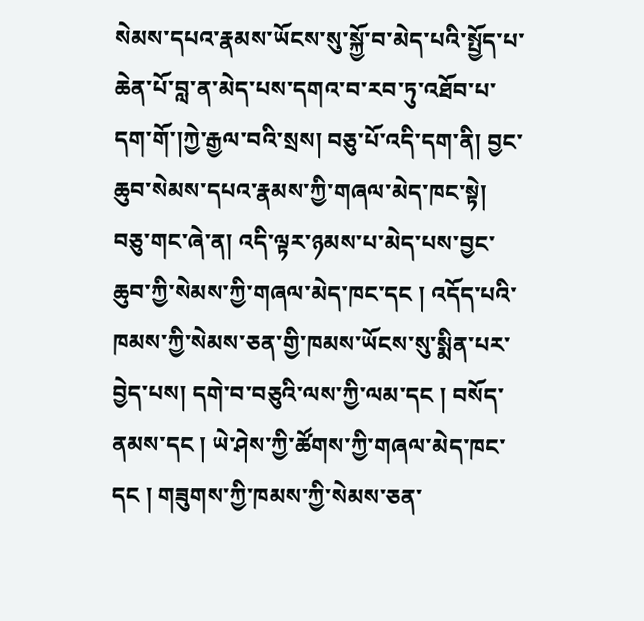སེམས་དཔའ་རྣམས་ཡོངས་སུ་སྐྱོ་བ་མེད་པའི་སྤྱོད་པ་ཆེན་པོ་བླ་ན་མེད་པས་དགའ་བ་རབ་ཏུ་འཐོབ་པ་དག་གོ་།ཀྱེ་རྒྱལ་བའི་སྲས། བཅུ་པོ་འདི་དག་ནི། བྱང་ཆུབ་སེམས་དཔའ་རྣམས་ཀྱི་གཞལ་མེད་ཁང་སྟེ། བཅུ་གང་ཞེ་ན། འདི་ལྟར་ཉམས་པ་མེད་པས་བྱང་ཆུབ་ཀྱི་སེམས་ཀྱི་གཞལ་མེད་ཁང་དང ། འདོད་པའི་ཁམས་ཀྱི་སེམས་ཅན་གྱི་ཁམས་ཡོངས་སུ་སྨིན་པར་བྱེད་པས། དགེ་བ་བཅུའི་ལས་ཀྱི་ལམ་དང ། བསོད་ནམས་དང ། ཡེ་ཤེས་ཀྱི་ཚོགས་ཀྱི་གཞལ་མེད་ཁང་དང ། གཟུགས་ཀྱི་ཁམས་ཀྱི་སེམས་ཅན་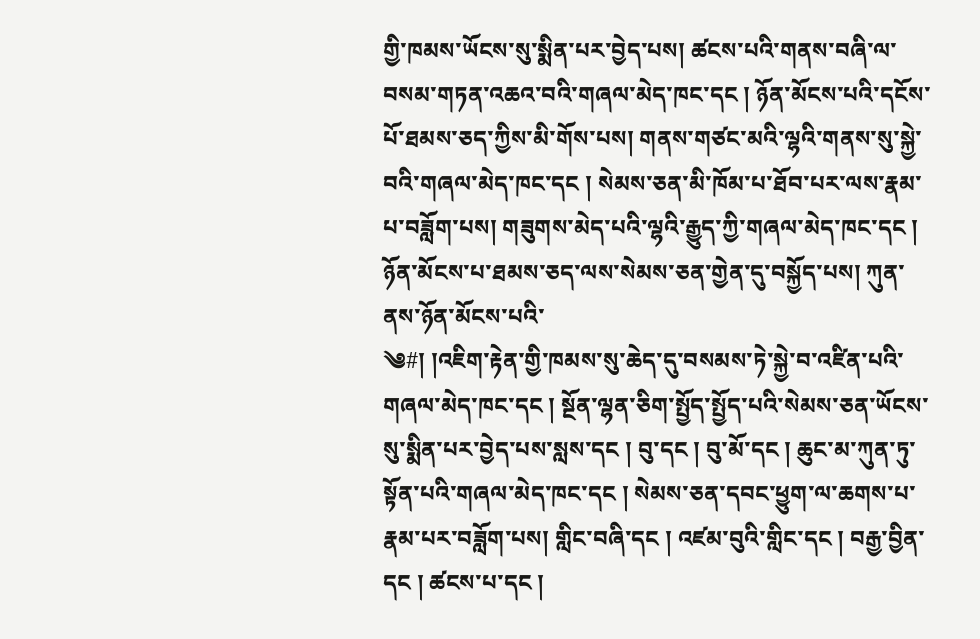གྱི་ཁམས་ཡོངས་སུ་སྨིན་པར་བྱེད་པས། ཚངས་པའི་གནས་བཞི་ལ་བསམ་གཏན་འཆའ་བའི་གཞལ་མེད་ཁང་དང ། ཉོན་མོངས་པའི་དངོས་པོ་ཐམས་ཅད་ཀྱིས་མི་གོས་པས། གནས་གཙང་མའི་ལྷའི་གནས་སུ་སྐྱེ་བའི་གཞལ་མེད་ཁང་དང ། སེམས་ཅན་མི་ཁོམ་པ་ཐོབ་པར་ལས་རྣམ་པ་བཟློག་པས། གཟུགས་མེད་པའི་ལྷའི་རྒྱུད་ཀྱི་གཞལ་མེད་ཁང་དང ། ཉོན་མོངས་པ་ཐམས་ཅད་ལས་སེམས་ཅན་གྱེན་དུ་བསྐྱོད་པས། ཀུན་ནས་ཉོན་མོངས་པའི་
༄#། །འཇིག་རྟེན་གྱི་ཁམས་སུ་ཆེད་དུ་བསམས་ཏེ་སྐྱེ་བ་འཛིན་པའི་གཞལ་མེད་ཁང་དང ། སྔོན་ལྷན་ཅིག་སྤྱོད་སྤྱོད་པའི་སེམས་ཅན་ཡོངས་སུ་སྨིན་པར་བྱེད་པས་སླས་དང ། བུ་དང ། བུ་མོ་དང ། ཆུང་མ་ཀུན་ཏུ་སྟོན་པའི་གཞལ་མེད་ཁང་དང ། སེམས་ཅན་དབང་ཕྱུག་ལ་ཆགས་པ་རྣམ་པར་བཟློག་པས། གླིང་བཞི་དང ། འཛམ་བུའི་གླིང་དང ། བརྒྱ་བྱིན་དང ། ཚངས་པ་དང །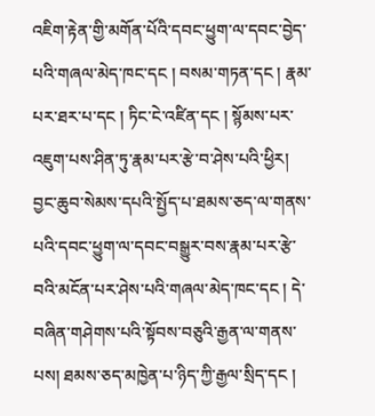འཇིག་རྟེན་གྱི་མགོན་པོའི་དབང་ཕྱུག་ལ་དབང་བྱེད་པའི་གཞལ་མེད་ཁང་དང ། བསམ་གཏན་དང ། རྣམ་པར་ཐར་པ་དང ། ཏིང་ངེ་འཛིན་དང ། སྙོམས་པར་འཇུག་པས་ཤིན་ཏུ་རྣམ་པར་རྩེ་བ་ཤེས་པའི་ཕྱིར། བྱང་ཆུབ་སེམས་དཔའི་སྤྱོད་པ་ཐམས་ཅད་ལ་གནས་པའི་དབང་ཕྱུག་ལ་དབང་བསྒྱུར་བས་རྣམ་པར་རྩེ་བའི་མངོན་པར་ཤེས་པའི་གཞལ་མེད་ཁང་དང ། དེ་བཞིན་གཤེགས་པའི་སྟོབས་བཅུའི་རྒྱན་ལ་གནས་པས། ཐམས་ཅད་མཁྱེན་པ་ཉིད་ཀྱི་རྒྱལ་སྲིད་དང །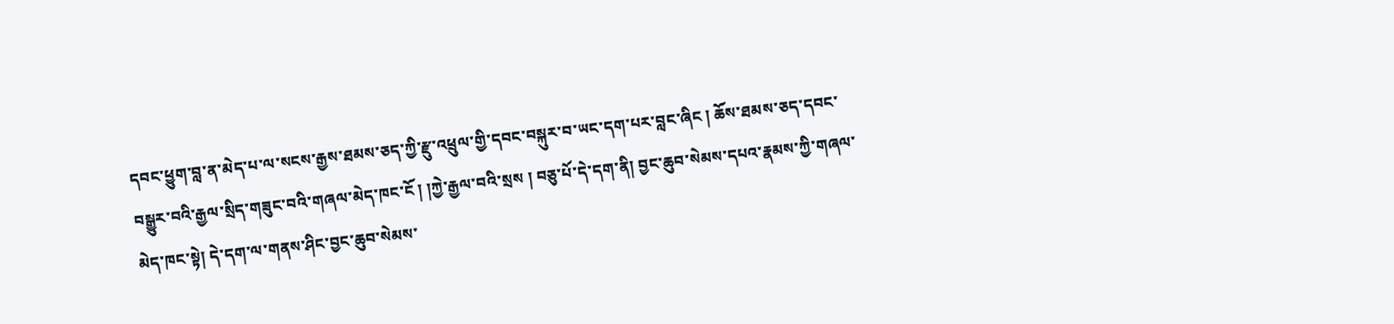དབང་ཕྱུག་བླ་ན་མེད་པ་ལ་སངས་རྒྱས་ཐམས་ཅད་ཀྱི་རྫུ་འཕྲུལ་གྱི་དབང་བསྐུར་བ་ཡང་དག་པར་བླང་ཞིང ། ཆོས་ཐམས་ཅད་དབང་བསྒྱུར་བའི་རྒྱལ་སྲིད་གཟུང་བའི་གཞལ་མེད་ཁང་ངོ ། །ཀྱེ་རྒྱལ་བའི་སྲས ། བཅུ་པོ་དེ་དག་ནི། བྱང་ཆུབ་སེམས་དཔའ་རྣམས་ཀྱི་གཞལ་མེད་ཁང་སྟེ། དེ་དག་ལ་གནས་ཤིང་བྱང་ཆུབ་སེམས་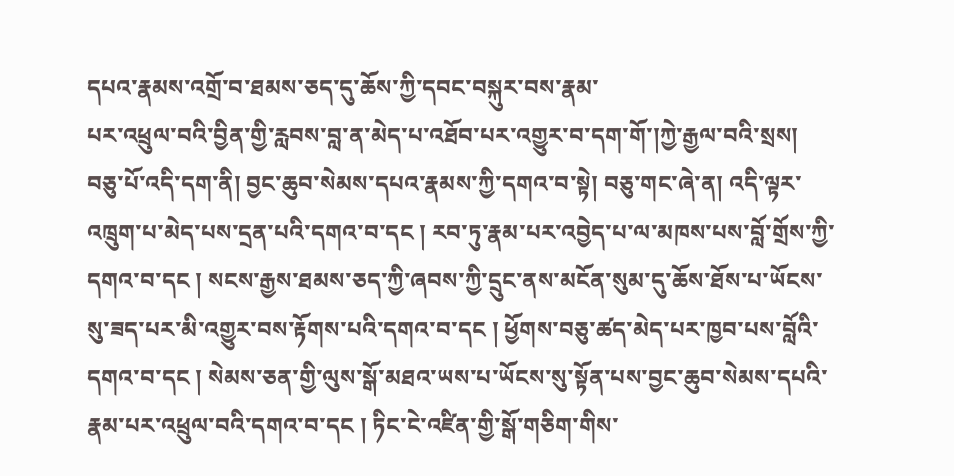དཔའ་རྣམས་འགྲོ་བ་ཐམས་ཅད་དུ་ཆོས་ཀྱི་དབང་བསྐུར་བས་རྣམ་
པར་འཕྲུལ་བའི་བྱིན་གྱི་རླབས་བླ་ན་མེད་པ་འཐོབ་པར་འགྱུར་བ་དག་གོ་།ཀྱེ་རྒྱལ་བའི་སྲས། བཅུ་པོ་འདི་དག་ནི། བྱང་ཆུབ་སེམས་དཔའ་རྣམས་ཀྱི་དགའ་བ་སྟེ། བཅུ་གང་ཞེ་ན། འདི་ལྟར་འཁྲུག་པ་མེད་པས་དྲན་པའི་དགའ་བ་དང ། རབ་ཏུ་རྣམ་པར་འབྱེད་པ་ལ་མཁས་པས་བློ་གྲོས་ཀྱི་དགའ་བ་དང ། སངས་རྒྱས་ཐམས་ཅད་ཀྱི་ཞབས་ཀྱི་དྲུང་ནས་མངོན་སུམ་དུ་ཆོས་ཐོས་པ་ཡོངས་སུ་ཟད་པར་མི་འགྱུར་བས་རྟོགས་པའི་དགའ་བ་དང ། ཕྱོགས་བཅུ་ཚད་མེད་པར་ཁྱབ་པས་བློའི་དགའ་བ་དང ། སེམས་ཅན་གྱི་ལུས་སྒོ་མཐའ་ཡས་པ་ཡོངས་སུ་སྟོན་པས་བྱང་ཆུབ་སེམས་དཔའི་རྣམ་པར་འཕྲུལ་བའི་དགའ་བ་དང ། ཏིང་ངེ་འཛིན་གྱི་སྒོ་གཅིག་གིས་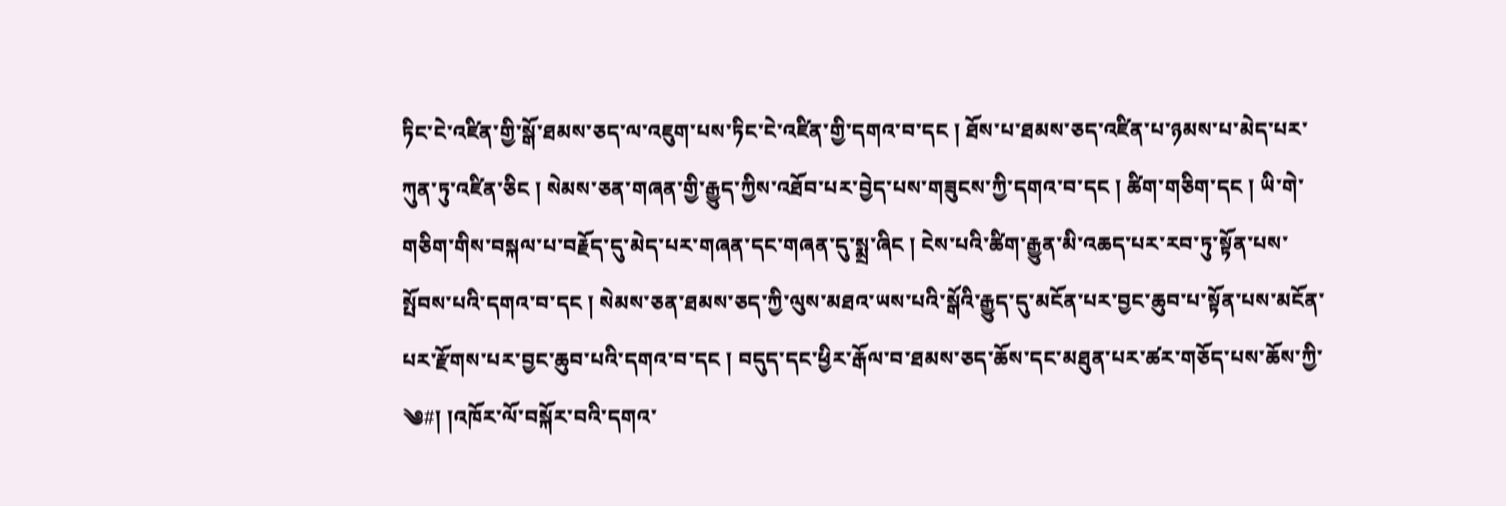ཏིང་ངེ་འཛིན་གྱི་སྒོ་ཐམས་ཅད་ལ་འཇུག་པས་ཏིང་ངེ་འཛིན་གྱི་དགའ་བ་དང ། ཐོས་པ་ཐམས་ཅད་འཛིན་པ་ཉམས་པ་མེད་པར་ཀུན་ཏུ་འཛིན་ཅིང ། སེམས་ཅན་གཞན་གྱི་རྒྱུད་ཀྱིས་འཐོབ་པར་བྱེད་པས་གཟུངས་ཀྱི་དགའ་བ་དང ། ཚིག་གཅིག་དང ། ཡི་གེ་གཅིག་གིས་བསྐལ་པ་བརྗོད་དུ་མེད་པར་གཞན་དང་གཞན་དུ་སྨྲ་ཞིང ། ངེས་པའི་ཚིག་རྒྱུན་མི་འཆད་པར་རབ་ཏུ་སྟོན་པས་སྤོབས་པའི་དགའ་བ་དང ། སེམས་ཅན་ཐམས་ཅད་ཀྱི་ལུས་མཐའ་ཡས་པའི་སྒོའི་རྒྱུད་དུ་མངོན་པར་བྱང་ཆུབ་པ་སྟོན་པས་མངོན་པར་རྫོགས་པར་བྱང་ཆུབ་པའི་དགའ་བ་དང ། བདུད་དང་ཕྱིར་རྒོལ་བ་ཐམས་ཅད་ཆོས་དང་མཐུན་པར་ཚར་གཅོད་པས་ཆོས་ཀྱི་
༄#། །འཁོར་ལོ་བསྐོར་བའི་དགའ་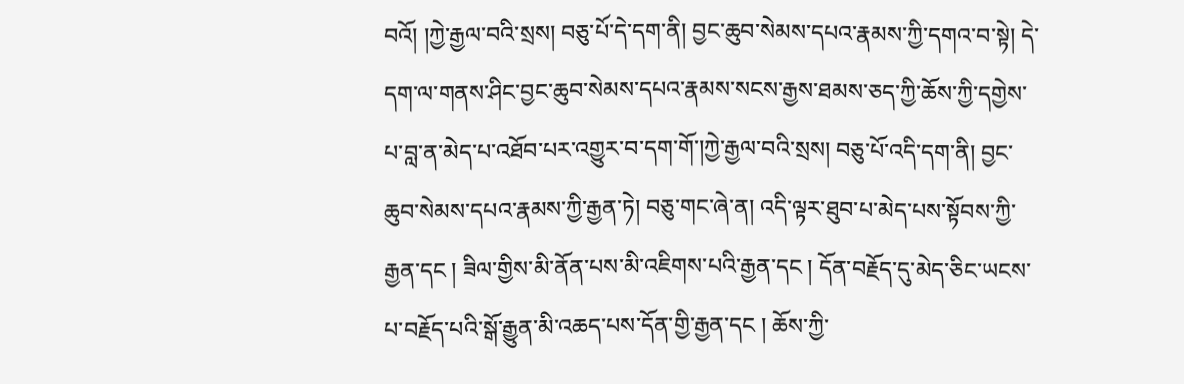བའོ། །ཀྱེ་རྒྱལ་བའི་སྲས། བཅུ་པོ་དེ་དག་ནི། བྱང་ཆུབ་སེམས་དཔའ་རྣམས་ཀྱི་དགའ་བ་སྟེ། དེ་དག་ལ་གནས་ཤིང་བྱང་ཆུབ་སེམས་དཔའ་རྣམས་སངས་རྒྱས་ཐམས་ཅད་ཀྱི་ཆོས་ཀྱི་དགྱེས་པ་བླ་ན་མེད་པ་འཐོབ་པར་འགྱུར་བ་དག་གོ་།ཀྱེ་རྒྱལ་བའི་སྲས། བཅུ་པོ་འདི་དག་ནི། བྱང་ཆུབ་སེམས་དཔའ་རྣམས་ཀྱི་རྒྱན་ཏེ། བཅུ་གང་ཞེ་ན། འདི་ལྟར་ཐུབ་པ་མེད་པས་སྟོབས་ཀྱི་རྒྱན་དང ། ཟིལ་གྱིས་མི་ནོན་པས་མི་འཇིགས་པའི་རྒྱན་དང ། དོན་བརྗོད་དུ་མེད་ཅིང་ཡངས་པ་བརྗོད་པའི་སྒོ་རྒྱུན་མི་འཆད་པས་དོན་གྱི་རྒྱན་དང ། ཆོས་ཀྱི་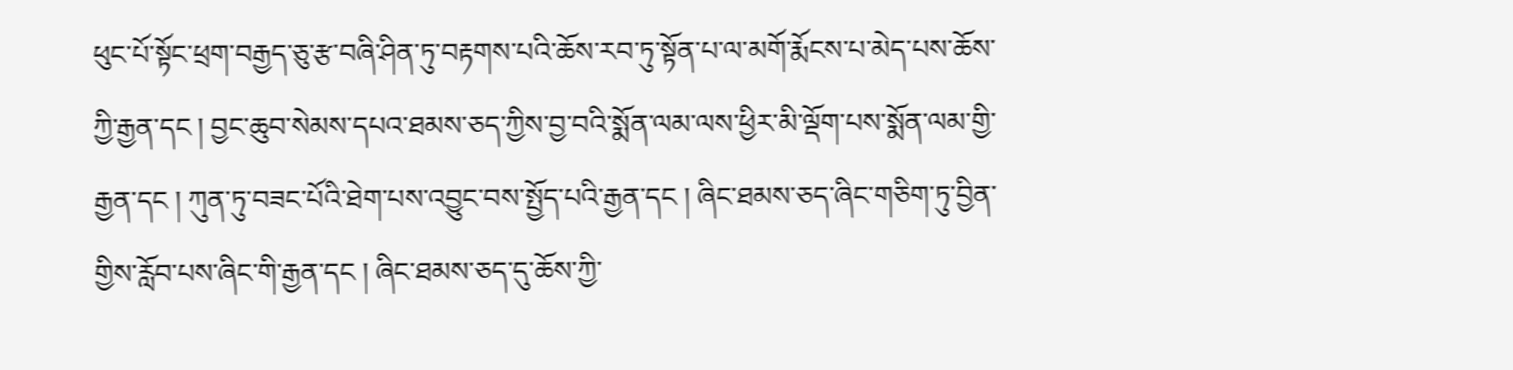ཕུང་པོ་སྟོང་ཕྲག་བརྒྱད་ཅུ་རྩ་བཞི་ཤིན་ཏུ་བརྟགས་པའི་ཆོས་རབ་ཏུ་སྟོན་པ་ལ་མགོ་རྨོངས་པ་མེད་པས་ཆོས་ཀྱི་རྒྱན་དང ། བྱང་ཆུབ་སེམས་དཔའ་ཐམས་ཅད་ཀྱིས་བྱ་བའི་སྨོན་ལམ་ལས་ཕྱིར་མི་ལྡོག་པས་སྨོན་ལམ་གྱི་རྒྱན་དང ། ཀུན་ཏུ་བཟང་པོའི་ཐེག་པས་འབྱུང་བས་སྤྱོད་པའི་རྒྱན་དང ། ཞིང་ཐམས་ཅད་ཞིང་གཅིག་ཏུ་བྱིན་གྱིས་རློབ་པས་ཞིང་གི་རྒྱན་དང ། ཞིང་ཐམས་ཅད་དུ་ཆོས་ཀྱི་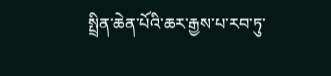སྤྲིན་ཆེན་པོའི་ཆར་རྒྱས་པ་རབ་ཏུ་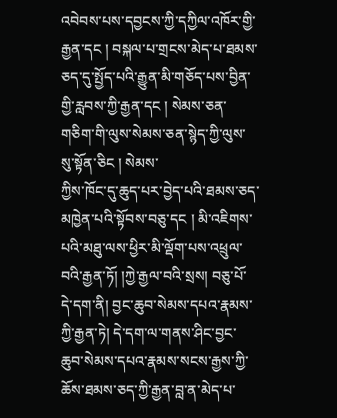འབེབས་པས་དབྱངས་ཀྱི་དཀྱིལ་འཁོར་གྱི་རྒྱན་དང ། བསྐལ་པ་གྲངས་མེད་པ་ཐམས་ཅད་དུ་སྤྱོད་པའི་རྒྱུན་མི་གཅོད་པས་བྱིན་གྱི་རླབས་ཀྱི་རྒྱན་དང ། སེམས་ཅན་གཅིག་གི་ལུས་སེམས་ཅན་སྙེད་ཀྱི་ལུས་སུ་སྟོན་ཅིང ། སེམས་
ཀྱིས་ཁོང་དུ་ཆུད་པར་བྱེད་པའི་ཐམས་ཅད་མཁྱེན་པའི་སྟོབས་བཅུ་དང ། མི་འཇིགས་པའི་མཐུ་ལས་ཕྱིར་མི་ལྡོག་པས་འཕྲུལ་བའི་རྒྱན་ཏོ། །ཀྱེ་རྒྱལ་བའི་སྲས། བཅུ་པོ་དེ་དག་ནི། བྱང་ཆུབ་སེམས་དཔའ་རྣམས་ཀྱི་རྒྱན་ཏེ། དེ་དག་ལ་གནས་ཤིང་བྱང་ཆུབ་སེམས་དཔའ་རྣམས་སངས་རྒྱས་ཀྱི་ཆོས་ཐམས་ཅད་ཀྱི་རྒྱན་བླ་ན་མེད་པ་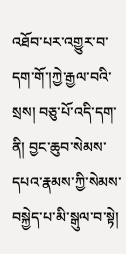འཐོབ་པར་འགྱུར་བ་དག་གོ་།ཀྱེ་རྒྱལ་བའི་སྲས། བཅུ་པོ་འདི་དག་ནི། བྱང་ཆུབ་སེམས་དཔའ་རྣམས་ཀྱི་སེམས་བསྐྱེད་པ་མི་སྒུལ་བ་སྟེ།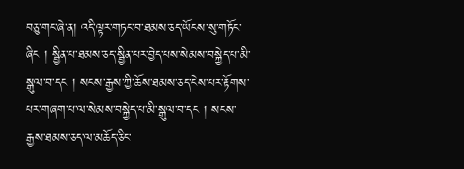བཅུ་གང་ཞེ་ན། འདི་ལྟར་གཏང་བ་ཐམས་ཅད་ཡོངས་སུ་གཏོང་ཞིང ། སྦྱིན་པ་ཐམས་ཅད་སྦྱིན་པར་བྱེད་པས་སེམས་བསྐྱེད་པ་མི་སྒུལ་བ་དང ། སངས་རྒྱས་ཀྱི་ཆོས་ཐམས་ཅད་ངེས་པར་རྟོགས་པར་གཞག་པ་ལ་སེམས་བསྐྱེད་པ་མི་སྒུལ་བ་དང ། སངས་རྒྱས་ཐམས་ཅད་ལ་མཆོད་ཅིང་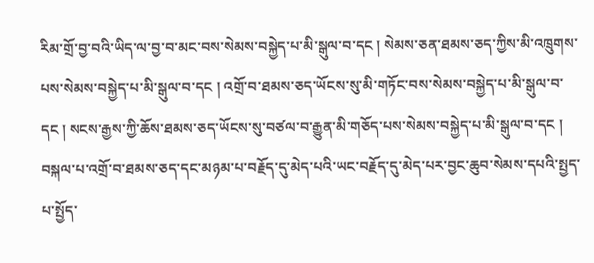རིམ་གྲོ་བྱ་བའི་ཡིད་ལ་བྱ་བ་མང་བས་སེམས་བསྐྱེད་པ་མི་སྒུལ་བ་དང ། སེམས་ཅན་ཐམས་ཅད་ཀྱིས་མི་འཁྲུགས་པས་སེམས་བསྐྱེད་པ་མི་སྒུལ་བ་དང ། འགྲོ་བ་ཐམས་ཅད་ཡོངས་སུ་མི་གཏོང་བས་སེམས་བསྐྱེད་པ་མི་སྒུལ་བ་དང ། སངས་རྒྱས་ཀྱི་ཆོས་ཐམས་ཅད་ཡོངས་སུ་བཙལ་བ་རྒྱུན་མི་གཅོད་པས་སེམས་བསྐྱེད་པ་མི་སྒུལ་བ་དང ། བསྐལ་པ་འགྲོ་བ་ཐམས་ཅད་དང་མཉམ་པ་བརྗོད་དུ་མེད་པའི་ཡང་བརྗོད་དུ་མེད་པར་བྱང་ཆུབ་སེམས་དཔའི་སྤྱད་པ་སྤྱོད་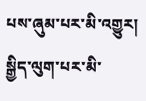པས་ཞུམ་པར་མི་འགྱུར། སྒྱིད་ལུག་པར་མི་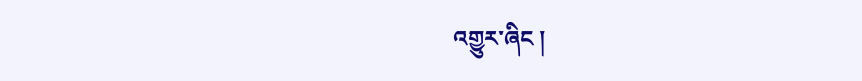འགྱུར་ཞིང །